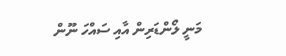މަނީ ލޯންޑަރިން އާއި ސައްހަ ނޫން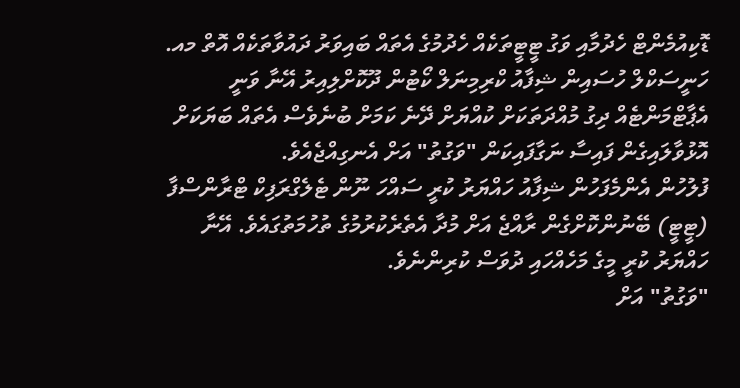ޑޮކިއުމެންޓް ހެދުމާއި ވަގު ޓީޓީތަކެއް ހެދުމުގެ އެތައް ބައިވަރު ދައުވާތަކެއް އޮތް މއ. ހަނީސަކްލް ހުސައިން ޝިފާއު ކްރިމިނަލް ކޯޓުން ދޫކޮށްލިއިރު އޭނާ ވަނީ އެޕާޓްމަންޓެއް ދިގު މުއްދަތަކަށް ކުއްޔަށް ދޭނެ ކަމަށް ބުނެވެސް އެތައް ބަޔަކަށް އޮޅުވާލައިގެން ފައިސާ ނަގާފައިކަން "ވަގުތު" އަށް އެނގިއްޖެއެވެ.
ފުލުހުން އެންމެފަހުން ޝިފާއު ހައްޔަރު ކުރީ ސައްހަ ނޫން ޓެލެގްރަފިކް ޓްރާންސްފާ (ޓީޓީ) ބޭނުންކޮށްގެން ރާއްޖެ އަށް މުދާ އެތެރެކުރުމުގެ ތުހުމަތުގައެވެ. އޭނާ ހައްޔަރު ކުރީ މީގެ މަހެއްހައި ދުވަސް ކުރިންނެވެ.
"ވަގުތު" އަށް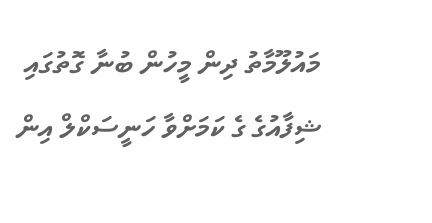މައުލޫމާތު ދިން މީހުން ބުނާ ގޮތުގައި ޝިފާއުގެ ގެ ކަމަށްވާ ހަނީސަކްލް އިން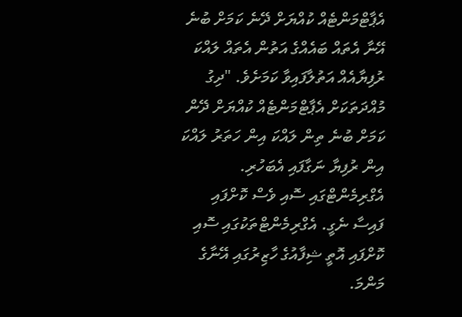އެޕާޓްމަންޓެއް ކުއްޔަށް ދޭނެ ކަމަށް ބުނެ އޭނާ އެތައް ބައެއްގެ އަތުން އެތައް ލައްކަ ރުފިޔާއެއް އަތުލާފައިވާ ކަމަށެވެ. "ދިގު މުއްދަތަކަށް އެޕާޓްމަންޓެއް ކުއްޔަށް ދޭން ކަމަށް ބުނެ ތިން ލައްކަ އިން ހަތަރު ލައްކަ އިން ރުފިޔާ ނަގާފައި އެބަހުރި. އެގްރިމެންޓްގައި ސޮއި ވެސް ކޮށްފައި ފައިސާ ނެގީ. އެގްރިމެންޓްތަކުގައި ސޮއި ކޮށްފައި އޮތީ ޝިފާއުގެ ހާޒިރުގައި އޭނާގެ މަންމަ.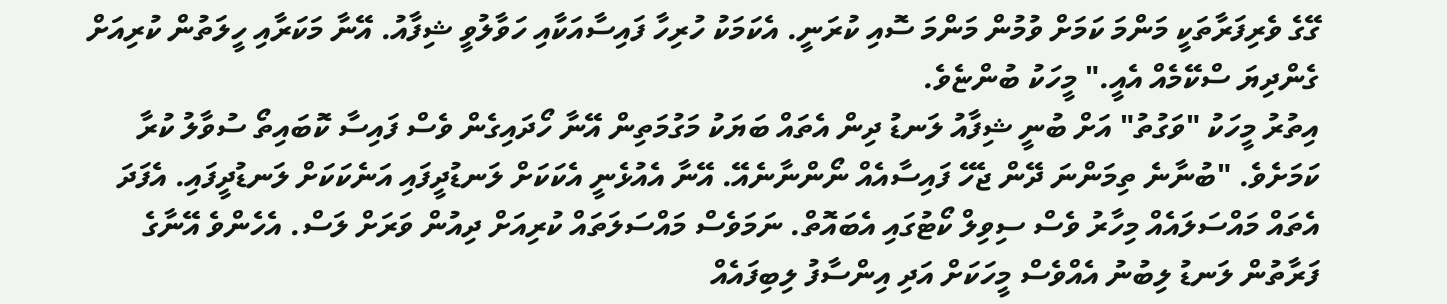ގޭގެ ވެރިފަރާތަކީ މަންމަ ކަމަށް ވުމުން މަންމަ ސޮއި ކުރަނީ. އެކަމަކު ހުރިހާ ފައިސާއަކާއި ހަވާލުވީ ޝިފާއު. އޭނާ މަކަރާއި ހީލަތުން ކުރިއަށް ގެންދިޔަ ސްކޭމެއް އެއީ." މީހަކު ބުންޏެވެ.
އިތުރު މީހަކު "ވަގުތު" އަށް ބުނީ ޝިފާއު ލަނޑު ދިން އެތައް ބަޔަކު މަގުމަތިން އޭނާ ހޯދައިގެން ވެސް ފައިސާ ކޮބައިތޯ ސުވާލު ކުރާ ކަމަށެވެ. "ބުނާނެ ތިމަންނަ ދޭން ޖެހޭ ފައިސާއެއް ނޯންނާނެއޭ. އޭނާ އެއުޅެނީ އެކަކަށް ލަނޑުދީފައި އަނެކަކަށް ލަނޑުދީފައި. އެފަދަ އެތައް މައްސަލައެއް މިހާރު ވެސް ސިވިލް ކޯޓުގައި އެބައޮތް. ނަމަވެސް މައްސަލަތައް ކުރިއަށް ދިއުން ވަރަށް ލަސް. އެހެންވެ އޭނާގެ ފަރާތުން ލަނޑު ލިބުނު އެއްވެސް މީހަކަށް އަދި އިންސާފު ލިބިފައެއް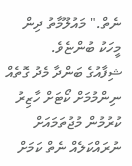ނެތް." މައުލޫމާތު ދިން މީހަކު ބުންޏެވެ.
ޝިފާއުގެ ބަންދާ މެދު ގޮތެއް ނިންމުމަށް ކޯޓަށް ހާޒިރު ކުރުމުން މުޖުތަމައަށް ނުރައްކަލެއް ނެތް ކަމަށް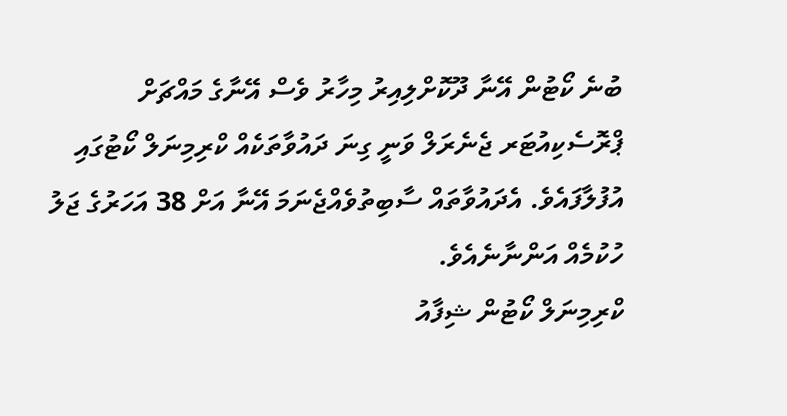ބުނެ ކޯޓުން އޭނާ ދޫކޮށްލިއިރު މިހާރު ވެސް އޭނާގެ މައްޗަށް ޕްރޮސެކިއުޓަރ ޖެނެރަލް ވަނީ ގިނަ ދައުވާތަކެއް ކްރިމިނަލް ކޯޓުގައި އުފުލާފައެވެ. އެދައުވާތައް ސާބިތުވެއްޖެނަމަ އޭނާ އަށް 38 އަހަރުގެ ޖަލު ހުކުމެއް އަންނާނެއެވެ.
ކްރިމިނަލް ކޯޓުން ޝިފާއު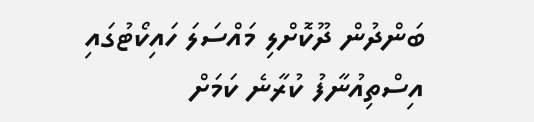ބަންދުން ދޫކޮށްލި މައްސަލަ ހައިކޯޓުގައި އިސްތިއުނާފު ކުރާނެ ކަމަށް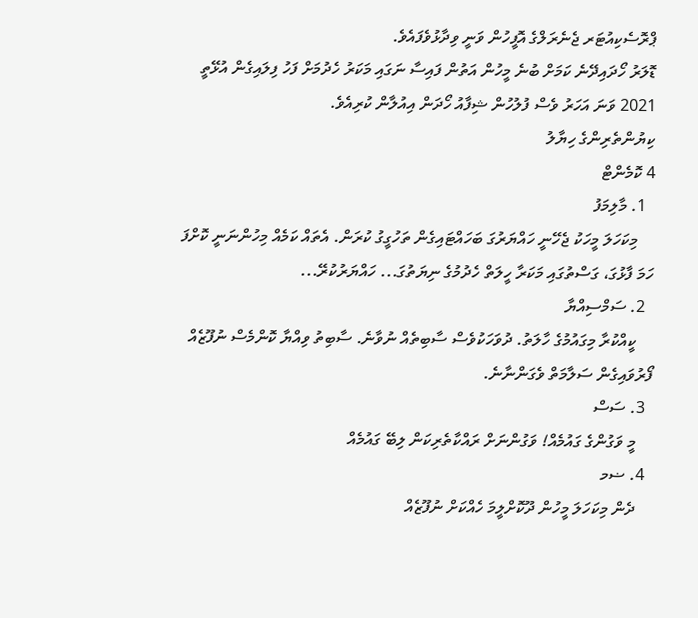ޕްރޮސެކިއުޓަރ ޖެނެރަލްގެ އޮފީހުން ވަނީ ވިދާޅުވެފައެވެ.
ޑޮލަރު ހޯދައިދޭނެ ކަމަށް ބުނެ މީހުން އަތުން ފައިސާ ނަގައި މަކަރު ހެދުމަށް ފަހު ފިލައިގެން އުޅޭތީ 2021 ވަނަ އަހަރު ވެސް ފުލުހުން ޝިފާއު ހޯދަން އިއުލާން ކުރިއެވެ.
ކިޔުންތެރިންގެ ހިޔާލު
4 ކޮމެންޓް
  1. މާލިމަފު
    މިކަހަލަ މީހަކު ޖެހޭނީ ހައްޔަރުގަ ބަހައްޓައިގެން ތަހުގީގު ކުރަން. އެތައް ކަމެއް މިހުންނަނީ ކޮށްފަ ހަމަ ފާޅުގަ، ގަސްތުގައި މަކަރާ ހީލަތް ހެދުމުގެ ނިޔަތުގަ... ހައްޔަރުކުރޭ...
  2. ސަމްސިއްޔާ
    ކީއްކުރާ މިގައުމުގެ ހާލަތު. ދުވަހަކުވެސް ސާބިތެއް ނުވާނެ. ސާބިތު ވިއްޔާ ކޮންމެސް ނުފޫޒެއް ފޯރުވައިގެން ސަލާމަތް ވެގަންނާނެ.
  3. ސަސް
    މީ ވަގުންގެ ގައުމެއް! ވަގުންނަށް ރައްކާތެރިކަން ލިބޭ ގައުމެއް
  4. ޟމ
    ދެން މިކަހަލަ މީހުން ދޫކޮށްލީމަ ހެއްކަށް ނުފޫޒެއް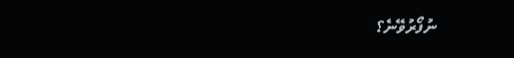ނުފޯރުވޭނެ؟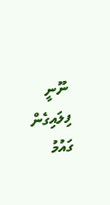ނޫނީ ފިލައިގެން ގައުމު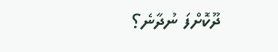ދޫކޮށްފަ ނުދާނެ؟